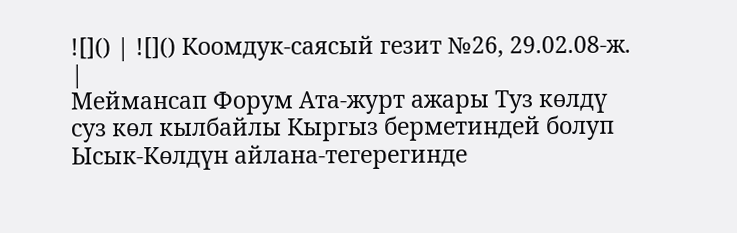![]() | ![]() Коомдук-саясый гезит №26, 29.02.08-ж. |
Меймансап Форум Ата-журт ажары Туз көлдү суз көл кылбайлы Кыргыз берметиндей болуп Ысык-Көлдүн айлана-тегерегинде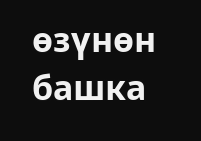өзүнөн башка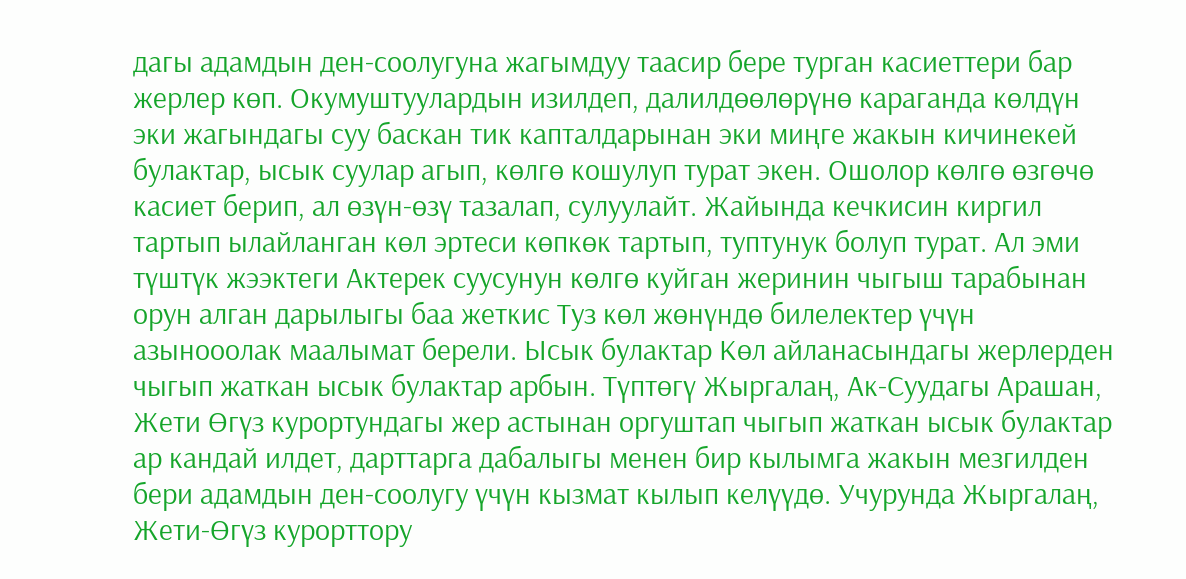дагы адамдын ден-соолугуна жагымдуу таасир бере турган касиеттери бар жерлер көп. Окумуштуулардын изилдеп, далилдөөлөрүнө караганда көлдүн эки жагындагы суу баскан тик капталдарынан эки миңге жакын кичинекей булактар, ысык суулар агып, көлгө кошулуп турат экен. Ошолор көлгө өзгөчө касиет берип, ал өзүн-өзү тазалап, сулуулайт. Жайында кечкисин киргил тартып ылайланган көл эртеси көпкөк тартып, туптунук болуп турат. Ал эми түштүк жээктеги Актерек суусунун көлгө куйган жеринин чыгыш тарабынан орун алган дарылыгы баа жеткис Туз көл жөнүндө билелектер үчүн азынооолак маалымат берели. Ысык булактар Көл айланасындагы жерлерден чыгып жаткан ысык булактар арбын. Түптөгү Жыргалаң, Ак-Суудагы Арашан, Жети Өгүз курортундагы жер астынан оргуштап чыгып жаткан ысык булактар ар кандай илдет, дарттарга дабалыгы менен бир кылымга жакын мезгилден бери адамдын ден-соолугу үчүн кызмат кылып келүүдө. Учурунда Жыргалаң, Жети-Өгүз курорттору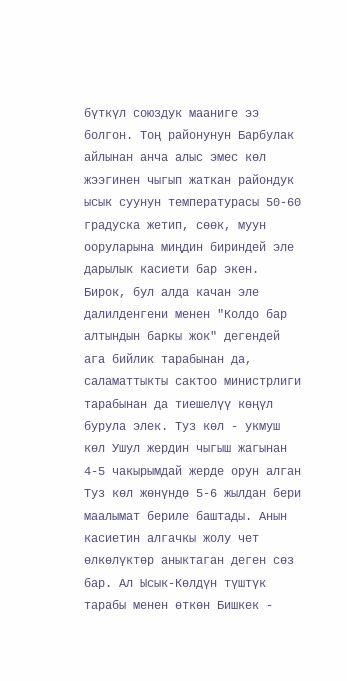бүткүл союздук мааниге ээ болгон. Тоң районунун Барбулак айлынан анча алыс эмес көл жээгинен чыгып жаткан райондук ысык суунун температурасы 50-60 градуска жетип, сөөк, муун ооруларына миңдин бириндей эле дарылык касиети бар экен. Бирок, бул алда качан эле далилденгени менен "Колдо бар алтындын баркы жок" дегендей ага бийлик тарабынан да, саламаттыкты сактоо министрлиги тарабынан да тиешелүү көңүл бурула элек. Туз көл - укмуш көл Ушул жердин чыгыш жагынан 4-5 чакырымдай жерде орун алган Туз көл жөнүндө 5-6 жылдан бери маалымат бериле баштады. Анын касиетин алгачкы жолу чет өлкөлүктөр аныктаган деген сөз бар. Ал Ысык-Көлдүн түштүк тарабы менен өткөн Бишкек -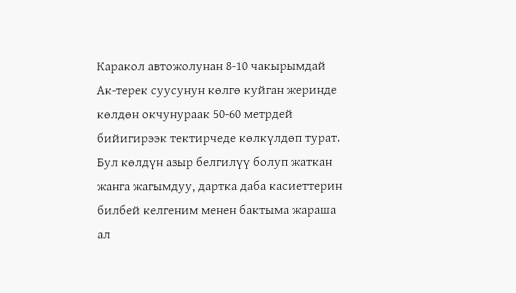Каракол автожолунан 8-10 чакырымдай Ак-терек суусунун көлгө куйган жеринде көлдөн окчунураак 50-60 метрдей бийигирээк тектирчеде көлкүлдөп турат. Бул көлдүн азыр белгилүү болуп жаткан жанга жагымдуу, дартка даба касиеттерин билбей келгеним менен бактыма жараша ал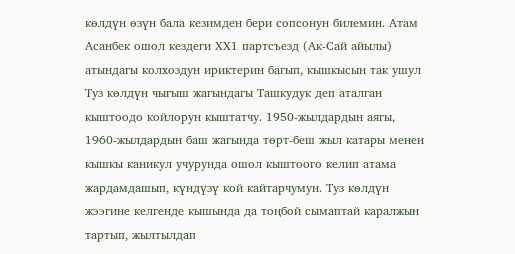көлдүн өзүн бала кезимден бери сопсонун билемин. Атам Асанбек ошол кездеги ХХ1 партсъезд (Ак-Сай айылы) атындагы колхоздун ириктерин багып, кышкысын так ушул Туз көлдүн чыгыш жагындагы Ташкудук деп аталган кыштоодо койлорун кыштатчу. 1950-жылдардын аягы, 1960-жылдардын баш жагында төрт-беш жыл катары менен кышкы каникул учурунда ошол кыштоого келип атама жардамдашып, күндүзү кой кайтарчумун. Туз көлдүн жээгине келгенде кышында да тоңбой сымаптай каралжын тартып, жылтылдап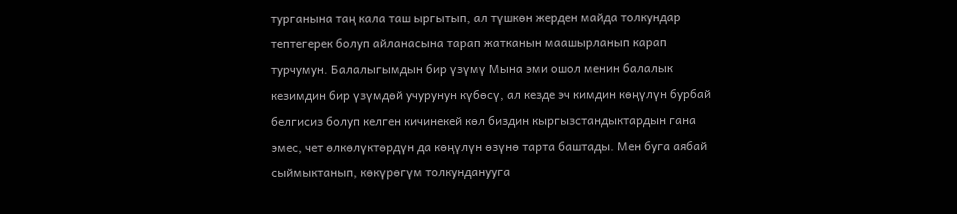турганына таң кала таш ыргытып, ал түшкөн жерден майда толкундар тептегерек болуп айланасына тарап жатканын маашырланып карап турчумун. Балалыгымдын бир үзүмү Мына эми ошол менин балалык кезимдин бир үзүмдөй учурунун күбөсү, ал кезде эч кимдин көңүлүн бурбай белгисиз болуп келген кичинекей көл биздин кыргызстандыктардын гана эмес, чет өлкөлүктөрдүн да көңүлүн өзүнө тарта баштады. Мен буга аябай сыймыктанып, көкүрөгүм толкунданууга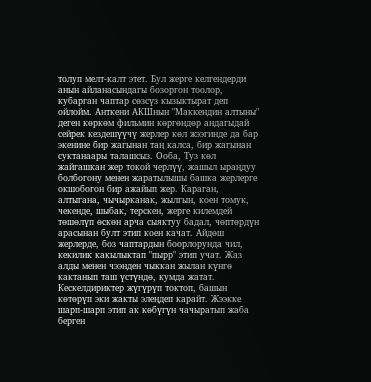толуп мелт-калт этет. Бул жерге келгендерди анын айланасындагы бозоргон тоолор, кубарган чаптар сөзсүз кызыктырат деп ойлойм. Анткени АКШнын "Маккендин алтыны" деген көркөм фильмин көргөндөр андагыдай сейрек кездешүүчү жерлер көл жээгинде да бар экенине бир жагынан таң калса, бир жагынан суктанаары талашсыз. Ооба, Туз көл жайгашкан жер токой черлүү, жашыл ыраңдуу болбогону менен жаратылышы башка жерлерге окшобогон бир ажайып жер. Караган, алтыгана, чычырканак, жылгын, коен томук, чекенде, шыбак, терскен, жерге килемдей төшөлүп өскөн арча сыяктуу бадал, чөптөрдүн арасынан булт этип коен качат. Айдөш жерлерде, боз чаптардын боорлорунда чил, кекилик какылыктап "пырр" этип учат. Жаз алды менен чээнден чыккан жылан күнгө кактанып таш үстүндө, кумда жатат. Кескелдириктер жүгүрүп токтоп, башын көтөрүп эки жакты элеңдеп карайт. Жээкке шарп-шарп этип ак көбүгүн чачыратып жаба берген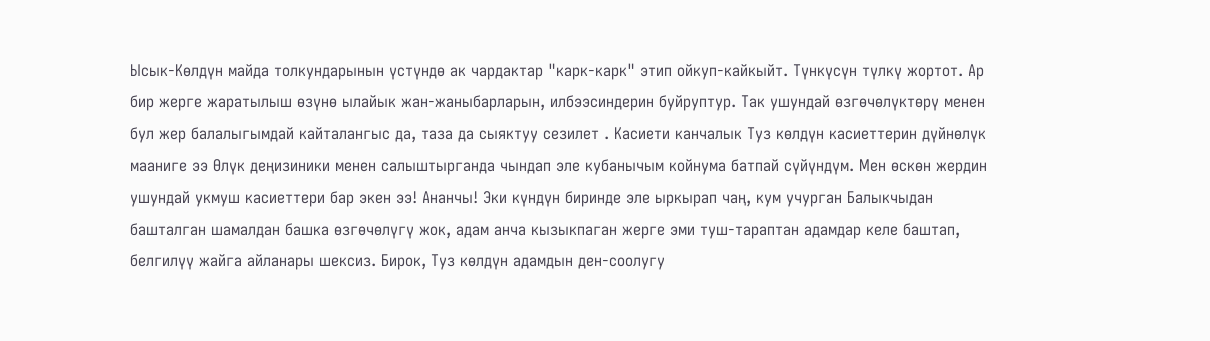Ысык-Көлдүн майда толкундарынын үстүндө ак чардактар "карк-карк" этип ойкуп-кайкыйт. Түнкүсүн түлкү жортот. Ар бир жерге жаратылыш өзүнө ылайык жан-жаныбарларын, илбээсиндерин буйруптур. Так ушундай өзгөчөлүктөрү менен бул жер балалыгымдай кайталангыс да, таза да сыяктуу сезилет . Касиети канчалык Туз көлдүн касиеттерин дүйнөлүк мааниге ээ Өлүк деңизиники менен салыштырганда чындап эле кубанычым койнума батпай сүйүндүм. Мен өскөн жердин ушундай укмуш касиеттери бар экен ээ! Ананчы! Эки күндүн биринде эле ыркырап чаң, кум учурган Балыкчыдан башталган шамалдан башка өзгөчөлүгү жок, адам анча кызыкпаган жерге эми туш-тараптан адамдар келе баштап, белгилүү жайга айланары шексиз. Бирок, Туз көлдүн адамдын ден-соолугу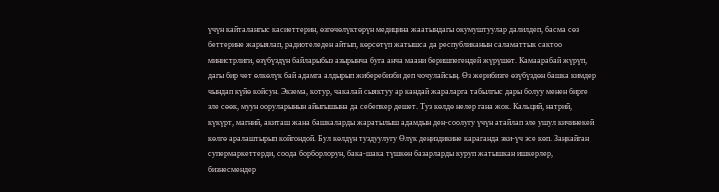үчүн кайталангыс касиеттерин, өзгөчөлүктөрүн медицина жаатындагы окумуштуулар далилдеп, басма сөз беттерине жарыялап, радиотеледен айтып, көрсөтүп жатышса да республиканын саламаттык сактоо министрлиги, өзүбүздүн байларыбыз азырынча буга анча маани беришпегендей жүрүшөт. Камаарабай жүрүп, дагы бир чет өлкөлүк бай адамга алдырып жиберебизби деп чочулайсың. Өз жерибизге өзүбүздөн башка кимдер чындап күйө койсун. Экзема, котур, чакалай сыяктуу ар кандай жараларга табылгыс дары болуу менен бирге эле сөөк, муун ооруларынын айыгышына да себепкер дешет. Туз көлдө нелер гана жок. Кальций, натрий, күкүрт, магний, акиташ жана башкаларды жаратылыш адамдын ден-соолугу үчүн атайлап эле ушул кичинекей көлгө аралаштырып койгондой. Бул көлдүн туздуулугу Өлүк деңиздикине караганда эки-үч эсе көп. Заңкайган супермаркеттерди, соода борборлорун, бака-шака түшкөн базарларды куруп жатышкан ишкерлер, бизнесмендер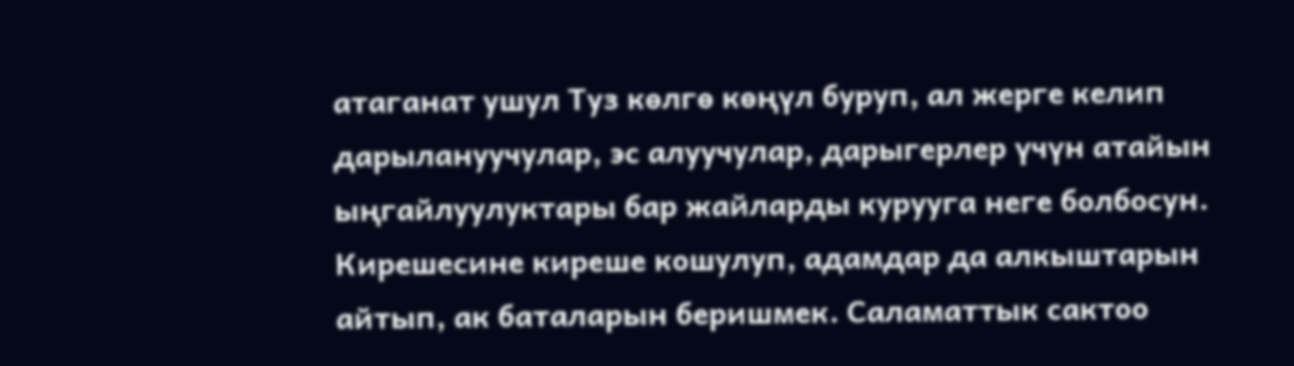атаганат ушул Туз көлгө көңүл буруп, ал жерге келип дарылануучулар, эс алуучулар, дарыгерлер үчүн атайын ыңгайлуулуктары бар жайларды курууга неге болбосун. Кирешесине киреше кошулуп, адамдар да алкыштарын айтып, ак баталарын беришмек. Саламаттык сактоо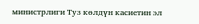министрлиги Туз көлдүн касиетин эл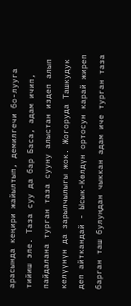арасында кеңири жайылтып, демилгечи бо-лууга тийиш эле. Таза суу да бар Баса, адам ичип, пайдалана турган таза сууну алыстан издеп алып келүүнүн да зарылчылыгы жок. Жогоруда Ташкудук деп айткандай - Ысык-Көлдүн ортосун карай жиреп барган таш булуңдан чыккан адам иче турган таза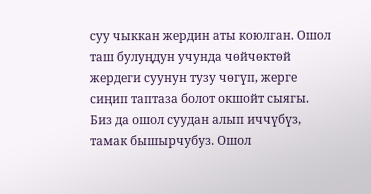суу чыккан жердин аты коюлган. Ошол таш булуңдун учунда чөйчөктөй жердеги суунун тузу чөгүп, жерге сиңип таптаза болот окшойт сыягы. Биз да ошол суудан алып иччүбүз, тамак бышырчубуз. Ошол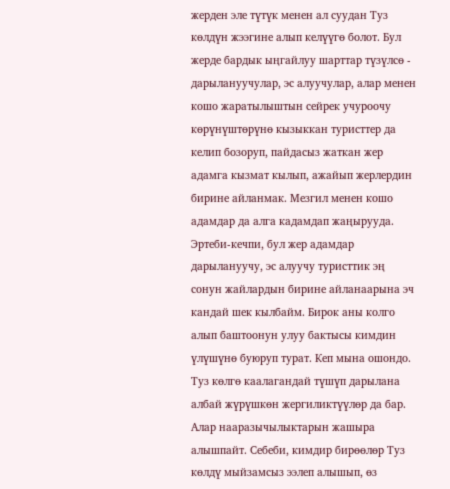жерден эле түтүк менен ал суудан Туз көлдүн жээгине алып келүүгө болот. Бул жерде бардык ыңгайлуу шарттар түзүлсө - дарылануучулар, эс алуучулар, алар менен кошо жаратылыштын сейрек учуроочу көрүнүштөрүнө кызыккан туристтер да келип бозоруп, пайдасыз жаткан жер адамга кызмат кылып, ажайып жерлердин бирине айланмак. Мезгил менен кошо адамдар да алга кадамдап жаңырууда. Эртеби-кечпи, бул жер адамдар дарылануучу, эс алуучу туристтик эң сонун жайлардын бирине айланаарына эч кандай шек кылбайм. Бирок аны колго алып баштоонун улуу бактысы кимдин үлүшүнө буюруп турат. Кеп мына ошондо. Туз көлгө каалагандай түшүп дарылана албай жүрүшкөн жергиликтүүлөр да бар. Алар нааразычылыктарын жашыра алышпайт. Себеби, кимдир бирөөлөр Туз көлдү мыйзамсыз ээлеп алышып, өз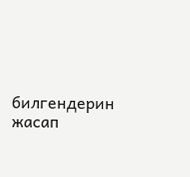билгендерин жасап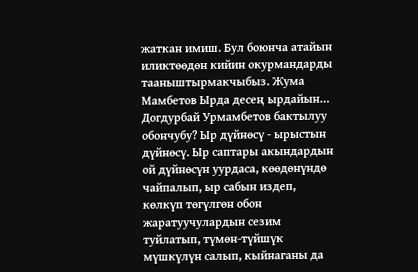жаткан имиш. Бул боюнча атайын иликтөөдөн кийин окурмандарды тааныштырмакчыбыз. Жума Мамбетов Ырда десең ырдайын… Догдурбай Урмамбетов бактылуу обончубу? Ыр дүйнөсү - ырыстын дүйнөсү. Ыр саптары акындардын ой дүйнөсүн уурдаса, көөдөнүндө чайпалып, ыр сабын издеп, көлкүп төгүлгөн обон жаратуучулардын сезим туйлатып, түмөн-түйшүк мүшкүлүн салып, кыйнаганы да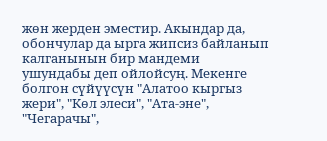жөн жерден эместир. Акындар да, обончулар да ырга жипсиз байланып калганынын бир мандеми ушундабы деп ойлойсуң. Мекенге болгон сүйүүсүн "Алатоо кыргыз жери", "Көл элеси", "Ата-эне", "Чегарачы",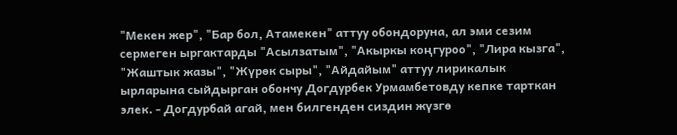"Мекен жер", "Бар бол, Атамекен" аттуу обондоруна, ал эми сезим сермеген ыргактарды "Асылзатым", "Акыркы коңгуроо", "Лира кызга", "Жаштык жазы", "Жүрөк сыры", "Айдайым" аттуу лирикалык ырларына сыйдырган обончу Догдурбек Урмамбетовду кепке тарткан элек. - Догдурбай агай, мен билгенден сиздин жүзгө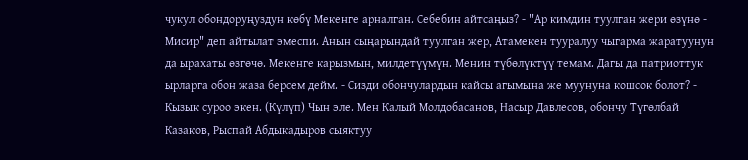чукул обондоруңуздун көбү Мекенге арналган. Себебин айтсаңыз? - "Ар кимдин туулган жери өзүнө - Мисир" деп айтылат эмеспи. Анын сыңарындай туулган жер, Атамекен тууралуу чыгарма жаратуунун да ырахаты өзгөчө. Мекенге карызмын, милдетүүмүн. Менин түбөлүктүү темам. Дагы да патриоттук ырларга обон жаза берсем дейм. - Сизди обончулардын кайсы агымына же муунуна кошсок болот? - Кызык суроо экен. (Күлүп) Чын эле. Мен Калый Молдобасанов, Насыр Давлесов, обончу Түгөлбай Казаков, Рыспай Абдыкадыров сыяктуу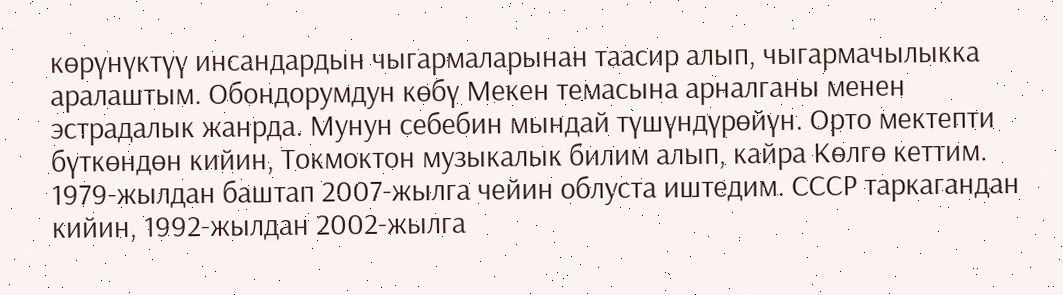көрүнүктүү инсандардын чыгармаларынан таасир алып, чыгармачылыкка аралаштым. Обондорумдун көбү Мекен темасына арналганы менен эстрадалык жанрда. Мунун себебин мындай түшүндүрөйүн. Орто мектепти бүткөндөн кийин, Токмоктон музыкалык билим алып, кайра Көлгө кеттим. 1979-жылдан баштап 2007-жылга чейин облуста иштедим. СССР таркагандан кийин, 1992-жылдан 2002-жылга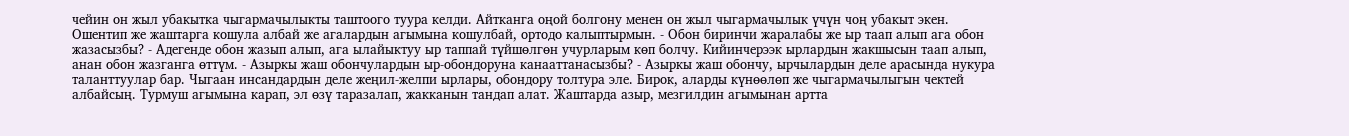чейин он жыл убакытка чыгармачылыкты таштоого туура келди. Айтканга оңой болгону менен он жыл чыгармачылык үчүн чоң убакыт экен. Ошентип же жаштарга кошула албай же агалардын агымына кошулбай, ортодо калыптырмын. - Обон биринчи жаралабы же ыр таап алып ага обон жазасызбы? - Адегенде обон жазып алып, ага ылайыктуу ыр таппай түйшөлгөн учурларым көп болчу. Кийинчерээк ырлардын жакшысын таап алып, анан обон жазганга өттүм. - Азыркы жаш обончулардын ыр-обондоруна канааттанасызбы? - Азыркы жаш обончу, ырчылардын деле арасында нукура таланттуулар бар. Чыгаан инсандардын деле жеңил-желпи ырлары, обондору толтура эле. Бирок, аларды күнөөлөп же чыгармачылыгын чектей албайсың. Турмуш агымына карап, эл өзү таразалап, жакканын тандап алат. Жаштарда азыр, мезгилдин агымынан артта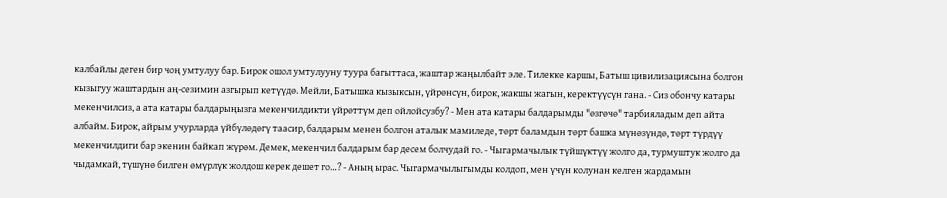калбайлы деген бир чоң умтулуу бар. Бирок ошол умтулууну туура багыттаса, жаштар жаңылбайт эле. Тилекке каршы, Батыш цивилизациясына болгон кызыгуу жаштардын аң-сезимин азгырып кетүүдө. Мейли, Батышка кызыксын, үйрөнсүн, бирок, жакшы жагын, керектүүсүн гана. - Сиз обончу катары мекенчилсиз, а ата катары балдарыңызга мекенчилдикти үйрөттүм деп ойлойсузбу? - Мен ата катары балдарымды "өзгөчө" тарбияладым деп айта албайм. Бирок, айрым учурларда үйбүлөдөгү таасир, балдарым менен болгон аталык мамиледе, төрт баламдын төрт башка мүнөзүндө, төрт түрдүү мекенчилдиги бар экенин байкап жүрөм. Демек, мекенчил балдарым бар десем болчудай го. - Чыгармачылык түйшүктүү жолго да, турмуштук жолго да чыдамкай, түшүнө билген өмүрлүк жолдош керек дешет го…? - Аның ырас. Чыгармачылыгымды колдоп, мен үчүн колунан келген жардамын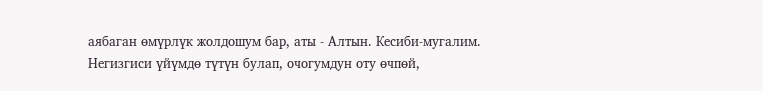аябаган өмүрлүк жолдошум бар, аты - Алтын. Кесиби-мугалим. Негизгиси үйүмдө түтүн булап, очогумдун оту өчпөй,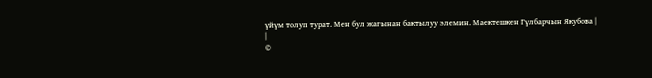үйүм толуп турат. Мен бул жагынан бактылуу элемин. Маектешкен Гүлбарчын Якубова |
|
©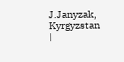J.Janyzak, Kyrgyzstan
|